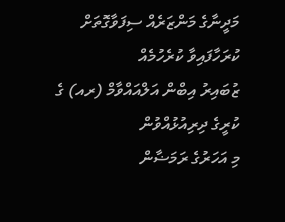މަދީނާގެ މަންޒަރެއް ސިފަވާގޮތަށް ކުރަހާފައިވާ ކުރެހުމެއް
ޒުބައިރު އިބްން އަލްއައްވާމް (ރއ) ގެ ކުރީގެ ދިރިއުޅުއްވުން
މި އަހަރުގެ ރަމަޟާން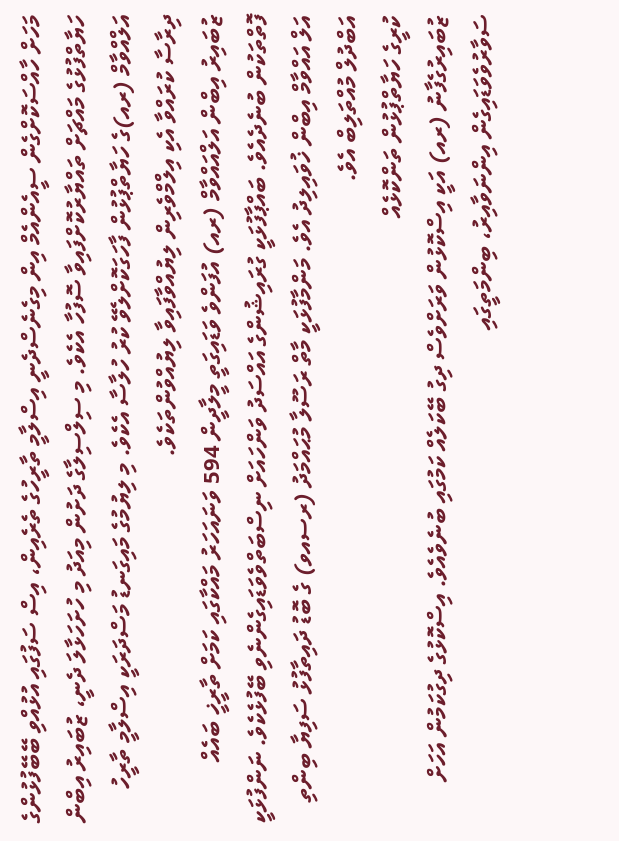މަހަށް ހާއްސަކޮށްގެން ސީއެންއެމް އިން މިގެނެސްދެނީ އިސްލާމީ ތާރީހުގެ ތެރެއިން، އިސް ސަފުގައި އުޅުއްވި ބޭބޭފުޅުންގެ ހަޔާތްފުޅުގެ މައްޗަށް ތައްޔާރުކޮށްފައިވާ ސޮފުހާ އެކެވެ. މި ސިލްސިލާގެ ދަށުން މިއަދު މި ހުށަހަޅާލަ ދެނީ، ޒުބައިރު އިބްން އަލްއްވާމް (ރއ)ގެ ހަޔާތްޕުޅުން ފާހަގަކޮށްލެވޭ ކުރު ހުލާސާ އެކެވެ. މި ލިޔުމުގެ މައިގަނޑު މަސްދަރަކީ އިސްލާމީ ތާރީހު ދިރާސާ ކުރައްވާ އެކި އިލްމްވެރިން ލިޔުއްވާފައިވާ ލިޔުއްވުންތަކެވެ.
ޒުބައިރު އިބްން އަލްއައްވާމް (ރއ) އުފަންވެ ވަޑައިގަތީ މީލާދީން 594 ވަނައަހަރު މައްކާގައި ކަމަށް ތާރީޚީ ބައެއް ފޮތްތަކުން ބުނެދެއެވެ. ބައްޕާފުޅަކީ ގުރައިޝުންގެ އައްސަދު ވަންހައަށް ނިސްބަތްވެވަޑައިގެންނެވި ބޭފުޅެކެވެ. ނަންފުޅަކީ އަލް އައްވާމް އިބްން ޚުވައިލިދު އެވެ. މަންމާފުޅަކީ މާތް ރަސޫލާ މުޙައްމަދު (ރސއވ) ގެ ބޮޑު ދައިތާފުޅު ސަފިޔާ ބިންތި އަބްދުލް މުއްތަލިބް އެވެ.
ކުރީގެ ހަޔާތްޕުޅުން ތަންކޮޅެއް
ޒުބައިރުގެފާނު (ރއ) އަކީ އިސްކޮޅުން ވަރަށްވެސް ދިގު ބޭކަލެއް ކަމުގައި ބުނެވެއެވެ. އިސްކޮޅުގެ ދިގުކަމުން އަހަށް ސަވާރުވެވަޑައިގެން އިންނަވާއިރު، ބިންމަތީގައި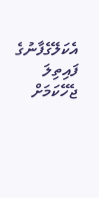އެކަލޭގެފާނުގެ ފައިތިލަ ޖެހޭކަމަށް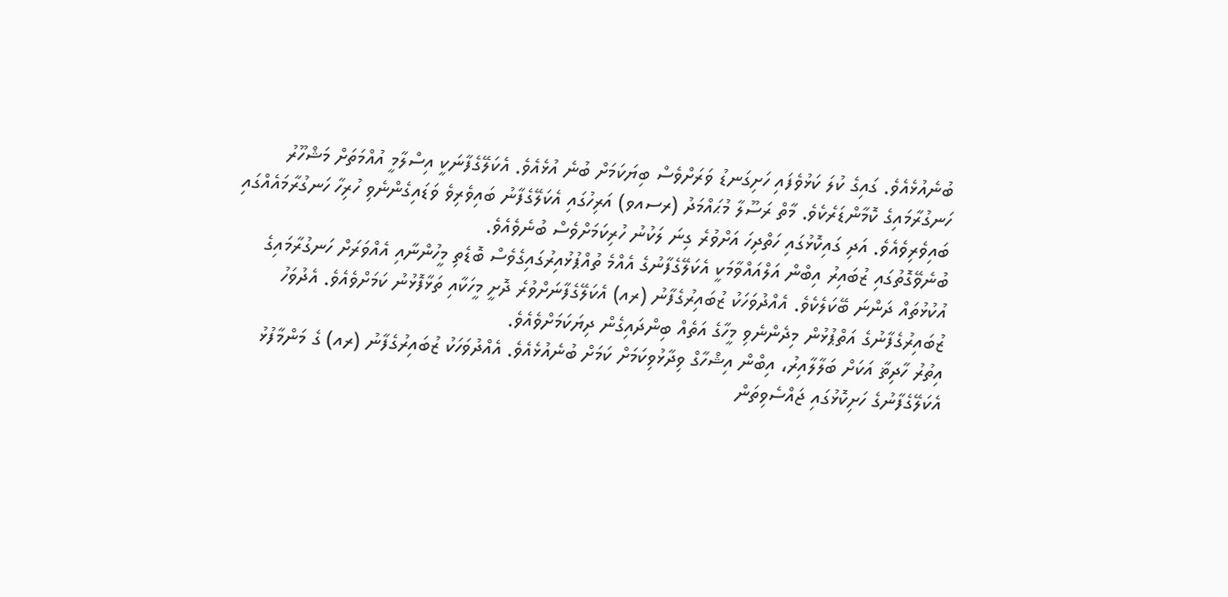ބުނެއުޅެއެވެ. ގައިގެ ކުލަ ކަޅުވެފައި ހަށިގަނޑު ވަރަށްވެސް ބިޔަކަމަށް ބުނެ އުޅެއެވެ. އެކަލޭގެފާނަކީ އިސްލާމީ އުއްމަތަށް މަޝްހޫރު ހަނގުރާމައިގެ ކޮމާންޑަރެކެވެ. މާތް ރަސޫލާ މުޙައްމަދު (ރސއވ) އަރިހުގައި އެކަލޭގެފާނު ބައިވެރިވެ ވަޑައިގެންނެވި ހުރިހާ ހަނގުރާމައެއްގައި ބައިވެރިވެއެވެ. އަދި ގައިކޮޅުގައި ހަތްދިހަ އަށްވުރެ ގިނަ ލަކުނު ހުރިކަމަށްވެސް ބުނެވެއެވެ.
ބުނެވޭގޮތުގައި ޒުބައިރު އިބްން އަލްއައްވާމަކީ އެކަލޭގެފާނުގެ އެއްމެ ތުއްޕުޅުއިރުގައިގެވެސް ބޮޑެތި މީހުންނާއި އެއްވަރަށް ހަނގުރާމައިގެ އުކުޅުތައް ދަންނަ ބޭކަލެކެވެ. އެއްދުވަހަކު ޒުބައިރުގެފާނު (ރއ) އެކަލޭގެފާނަށްވުރެ ދޮށީ މީހަކާއި ތަޅާފޮޅުނު ކަމަށްވެއެވެ. އެދުވަހު ޒުބައިރުގެފާނުގެ އަތްޕުޅުން މިދެންނެވި މީހާގެ އަތެއް ބިންދައިގެން ދިޔަކަމަށްވެއެވެ.
އިތުރު ހާދިޡާ އަކަށް ބަލާލާއިރު، އިބްން އިޝްހާގް ވިދާޅުވިކަމަށް ކަމަށް ބުނެއުޅެއެވެ. އެއްދުވަހަކު ޒުބައިރުގެފާނު (ރއ) ގެ މަންމާފުޅު އެކަލޭގެފާނުގެ ހަށިކޮޅުގައި ޖައްސެވިތަން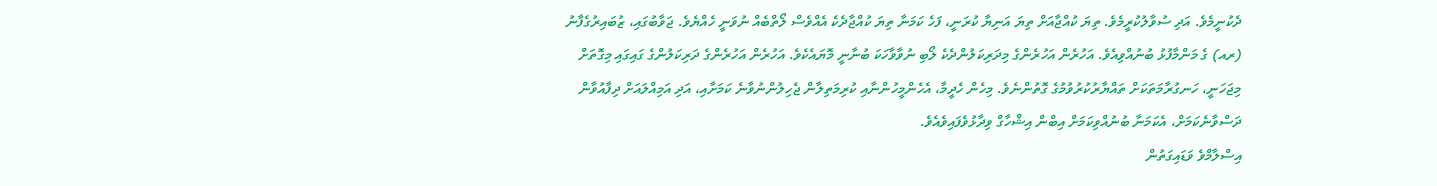ދެކުނީމެވެ. އަދި ސުވާލުކުރީމެވެ. ތިޔަ ކުއްޖާއަށް ތިޔަ އަނިޔާ ކުރަނީ، ފަހެ ކަމަނާ ތިޔަ ކުއްޖާދެކެ އެއްވެސް ލޯތްބެއް ނުވަނީ ހެއްޔެވެ. ޖަވާބުގައި، ޒުބައިރުގެފާނު (ރއ) ގެ މަންމާފުޅު ބުނުއްވިއެވެ. އަހުރެން އަހުރެންގެ މިދަރިކަލުންދެކެ ލޯބި ނުވާވާހަކަ ބުނާނީ މޮޔައެކެވެ. އަހުރެން އަހުރެންގެ ދަރިކަލުންގެ ގައިގައި މިގޮތަށް މިޖަހަނީ، ހަނގުރާމަތަކަށް ތައްޔާރުކުރުވުމުގެ ގޮތުންނެވެ. މިހެން ހެދީމާ، އެހެންމީހުންނާއި ކުރިމަތިލާން ޖެހިލުންނުވާނެ ކަމަށާއި، އަދި އަމިއްލައަށް ދިފާއުވާން ދަސްވާނެކަމަށް، އެކަމަނާ ބުނުއްވިކަމަށް އިބްން އިޝްހާގް ވިދާޅުވެފައިވެއެވެ.
އިސްލާމްވެ ވަޑައިގަތުން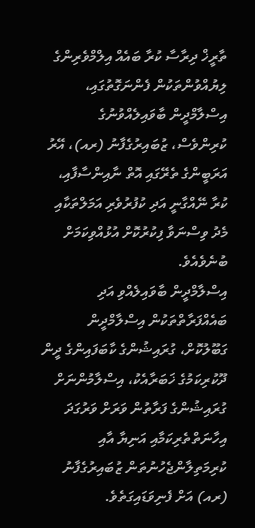ތާރީޚް ދިރާސާ ކުރާ ބައެއް އިލްމްވެރިންގެ ލިޔުއްވުންތަކުން ފެންނަގޮތުގައި، އިސްލާމްދީން ބާވައިލެއްވުނުގެ ކުރިންވެސް، ޒުބައިރުގެފާނު (ރއ)، އޭރު އަރަބީންގެ ތެރޭގައި އޮތް ނާއިންސާފާއި، ކުރާ ނޭއްގާނީ އަދި ކުފުރުވެރި އަމަލްތަކާއި މެދު ވިސްނަވާ ފިކުރުކޮށް އުޅުއްވިކަމަށް ބުނެވެއެވެ.
އިސްލާމްދީން ބާވައިލެއްވި އަދި ބައެއްފަރާތްތަކުން އިސްލާމްދީން ގަބޫލުކޮށް، ގުރައިޝުންގެ ކާބަފައިންގެ ދީން ދޫކުރިކަމުގެ ޚަބަރާއެކު، އިސްލާމުންނަށް ގުރައިޝުންގެ ފަރާތުން ވަރަށް ވަރުގަދަ އިހާނަތްތެރިކަމާއި އަނިޔާ އާއި ކުރިމަތިލާންޖެހުނުތަން ޒުބައިރުގެފާނު (ރއ) އަށް ފެނިވަޑައިގަތެވެ.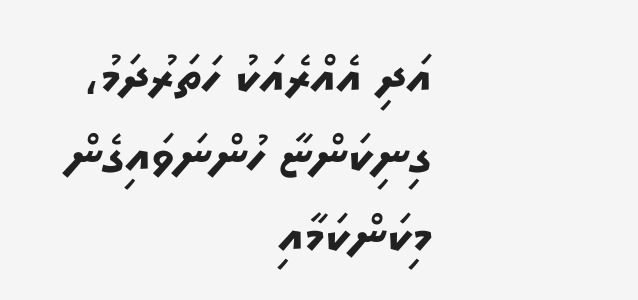އަދި އެއްރެއަކު ހަތަރުދަމު، ގިނިކަންޏާ ހުންނަވައިގެން މިކަންކަމާއި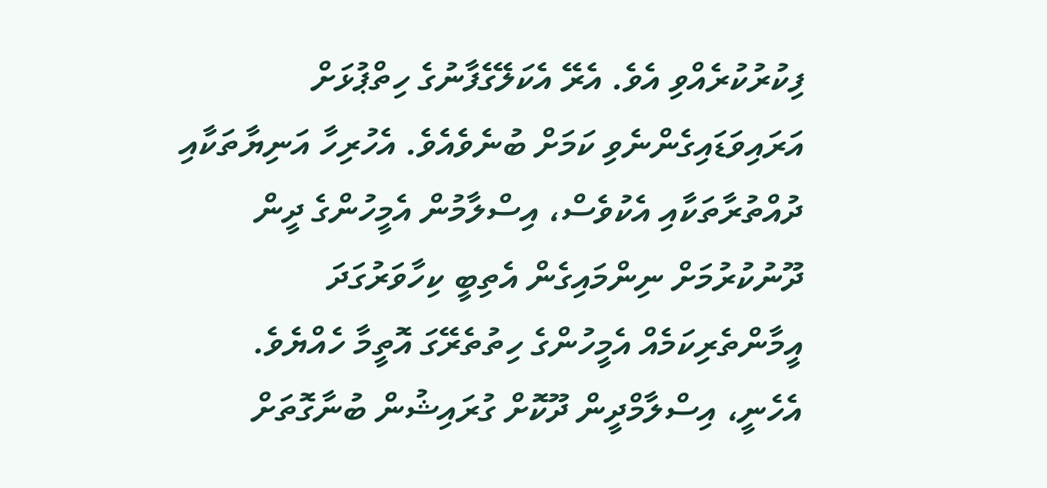ފިކުރުކުރެއްވި އެވެ. އެރޭ އެކަލޭގެފާނުގެ ހިތްޕުޅަށް އަރައިވަޑައިގެންނެވި ކަމަށް ބުނެވެއެވެ. އެހުރިހާ އަނިޔާތަކާއި ދުއްތުރާތަކާއި އެކުވެސް، އިސްލާމުން އެމީހުންގެ ދީން ދޫނުކުރުމަށް ނިންމައިގެން އެތިބީ ކިހާވަރުގަދަ އީމާންތެރިކަމެއް އެމީހުންގެ ހިތުތެރޭގަ އޮތީމާ ހެއްޔެވެ. އެހެނީ، އިސްލާމްދީން ދޫކޮށް ގުރައިޝުން ބުނާގޮތަށް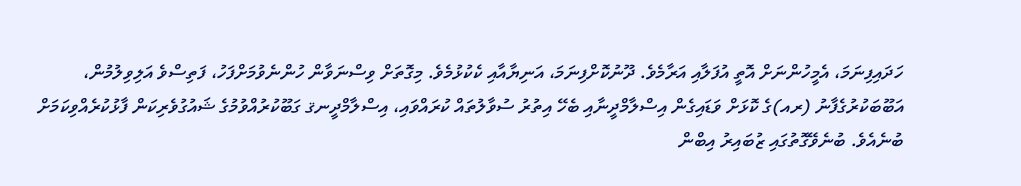ހަދައިފިނަމަ، އެމީހުންނަށް އޮތީ އުފަލާއި އަރާމެވެ. ދޫނުކޮށްފިނަމަ، އަނިޔާއާއި ކެކުޅުމެވެ. މިގޮތަށް ވިސްނަވާން ހުންނެވުމަށްފަހު، ފަތިސްވެ އަލިވިލުމުން، އަބޫބަކުރުގެފާނު (ރއ)ގެ ކޮޅަށް ވަޑައިގެން އިސްލާމްދީނާއި ބެހޭ އިތުރު ސުވާލުތައް ކުރައްވައި، އިސްލާމްދީނޤ ގަބޫކުރުއްވުމުގެ ޝައުގުވެރިކަން ފާޅުކުރެއްވިކަމަށް ބުނެއެވެ. ބުނެވޭގޮތުގައި ޒުބައިރު އިބްން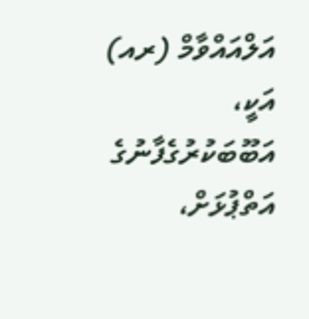އަލްއައްވާމް (ރއ) އަކީ، އަބޫބަކުރުގެފާނުގެ އަތްޕުޅަށް،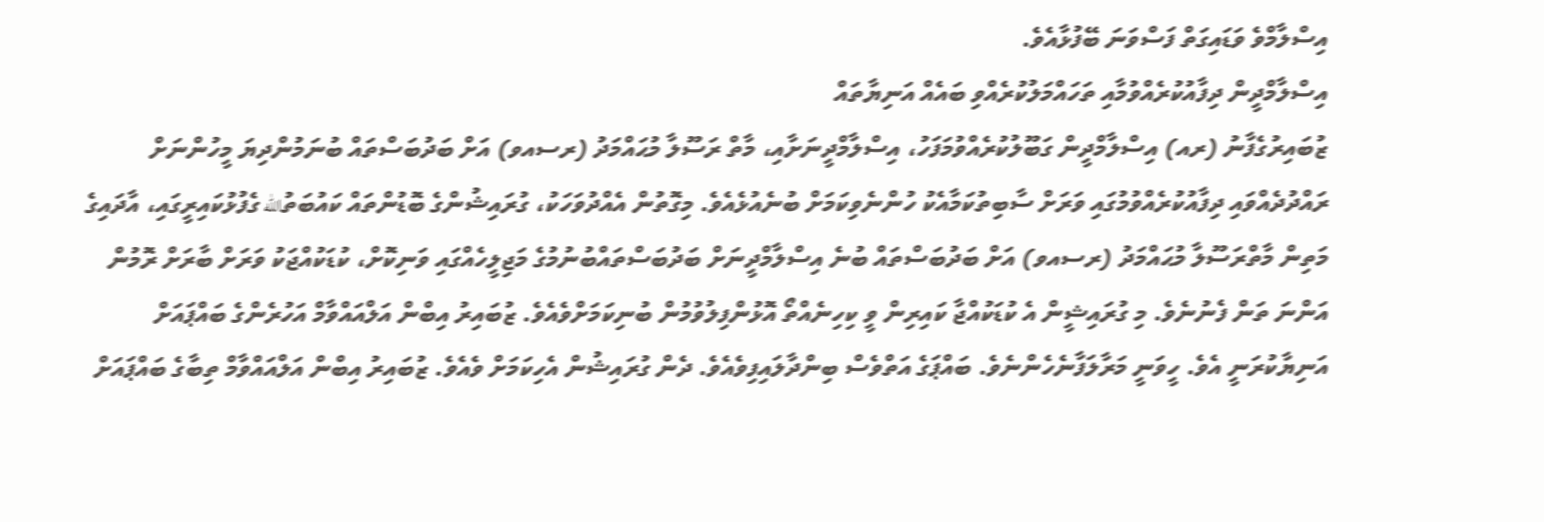އިސްލާމްވެ ވަޑައިގަތް ފަސްވަނަ ބޭފުޅާއެވެ.
އިސްލާމްދީން ދިފާއުކުރެއްވުމާއި ތަހައްމަލުކުރެއްވި ބައެއް އަނިޔާތައް
ޒުބައިރުގެފާނު (ރއ) އިސްލާމްދީން ގަބޫލުކުރެއްވުމަފަހު، އިސްލާމްދީނަށާއި، މާތް ރަސޫލާ މުޙައްމަދު (ރސއވ) އަށް ބަދުބަސްތައް ބުނަމުންދިޔަ މީހުންނަށް ރައްދުދެއްވައި ދިފާއުކުރެއްވުމުގައި ވަރަށް ސާބިތުކަމާއެކު ހުންނެވިކަމަށް ބުނެއުޅެއެވެ. މިގޮތުން އެއްދުވަހަކު، ގުރައިޝުންގެ ބޮޑުންތައް ކައުބަތުالله ގެފުޅުކައިރީގައި، އާދައިގެ މަތިން މާތްރަސޫލާ މުޙައްމަދު (ރސއވ) އަށް ބަދުބަސްތައް ބުނެ އިސްލާމްދީނަށް ބަދުބަސްތައްބުނުމުގެ މަޖިލީހެއްގައި ވަނިކޮށް، ކުޑަކުއްޖަކު ވަރަށް ބާރަށް ރޮމުން އަންނަ ތަން ފެނުނެވެ. މި ގުރައިޝީން އެ ކުޑަކުއްޖާ ކައިރިން ވީ ކިހިނެއްތޯ އޮޅުންފިލުވުމުން ބުނިކަމަށްވެއެވެ. ޒުބައިރު އިބްން އަލްއައްވާމް އަހުރެންގެ ބައްޕައަށް އަނިޔާކުރަނީ އެވެ. ހީވަނީ މަރާލަފާނެހެންނެވެ. ބައްޕަގެ އަތްވެސް ބިންދާލައިފިވެއެވެ. ދެން ގުރައިޝުން އެހިކަމަށް ވެއެވެ. ޒުބައިރު އިބްން އަލްއައްވާމް ތިބާގެ ބައްޕައަށް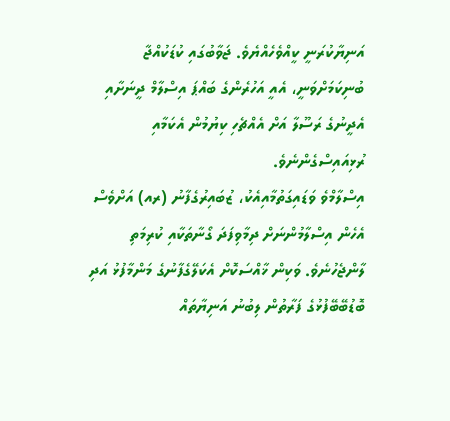އަނިޔާކުރަނީ ކީއްވެހެއްޔެވެ. ޖަވާބުގައި ކުޑަކުއްޖާ ބުނިކަމަށްވަނީ، އެއީ އަހުރެންގެ ބައްޕަ އިސްލާމް ދީނަށާއި އެދީނުގެ ރަސޫލާ އަށް އެއްޗެހި ކިޔުމުން އެކަމާއި ރުޅިއައިސްގެންނެވެ.
އިސްލާމްވެ ވަޑައިގަތުމާއިއެކު، ޒުބައިރުގެފާނު (ރއ) އަށްވެސް އެހެން އިސްލާމުންނަށް ދިމާވިފަދަ ގޯނާތަކާއި ކުރިމަތި ލާންޖެހުނެވެ. ވަކިން ޚާއްސަކޮށް އެކަލޭގެފާނުގެ މަންމާފުޅު އަދި ބޮޑުބޭބޭފުޅުގެ ފަރާތުން ލިބުނު އަނިޔާތައް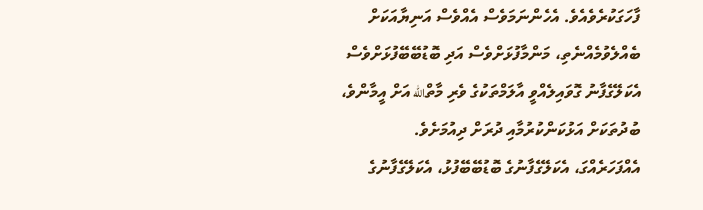ފާހަގަކުރެވެއެވެ. އެހެންނަމަވެސް އެއްވެސް އަނިޔާއަކަށް ބެއްލެވުމެއްނެތި، މަންމާފުޅަށްވެސް އަދި ބޮޑުބޭބޭފުޅަށްވެސް އެކަލޭގެފާނު ގޮވައިލެއްވީ އާލަމްތަކުގެ ވެރި މާތްالله އަށް އީމާންވެ، ބުދުތަކަށް އަޅުކަންކުރުމާއި ދުރަށް ދިއުމަށެވެ.
އެއްފަހަރެއްގަ، އެކަލޭގެފާނުގެ ބޮޑުބޭބޭފުޅު، އެކަލޭގެފާނުގެ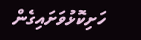ހަށިކޮޅުވަށައިގެން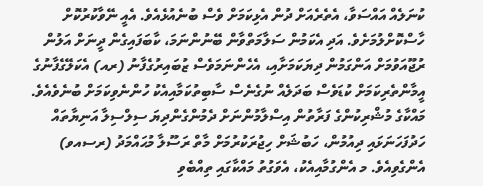ކުނަލެއް އައްސަވާ، އެތެރެއަށް ދުން އެޅިކަމަށް ވެސް ބުނެއުޅެއެވެ. އެއީ ނޭވާކުރުކޮށް ހާސްކޮށްލުމަށެވެ. އަދި އެކަމުން ސަލާމަތްވާން ބޭނުންނަމަ، ކާބަފައިގެން ދީނަށް އަލުން ރުޖޫއަވުމަށް އަންގަމުން ދިޔަކަމަށާއި، އެހެންނަމަވެސް ޒުބައިރުގެފާނު (ރއ) އެކަލޭގެފާނުގެ އީމާންތެރިކަމަށް ކުޑަވެސް ބަދަލެއް ނުގެނެސް ސާބިތުކަމާއިއެކު ހުންނެވިކަމަށް ބުނެވެއެވެ.
މައްކާގެ މުޝްރިކުންގެ ފަރާތުން އިސްލާމުންނަށް ދެމުންގެންދިޔަ ސިލްސިލާ އަނިޔާތައް ހަދުފަހަނަޅައި ދިއުމުން، ހަބުޝަށް ހިޖުރަކުރުމަށް މާތް ރަސޫލާ މުޙައްމަދު (ރސއވ) އެންގެވިއެވެ. މ އެންގުމާއިއެކު، އެވަގުތު މައްކާގައި ތިއްބެވި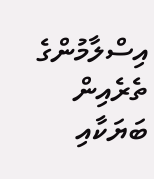އިސްލާމުންގެ ތެރެއިން ބަޔަކާއި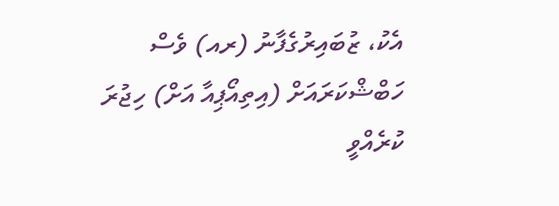އެކު، ޒުބައިރުގެފާނު (ރއ) ވެސް ހަބްޝްކަރައަށް (އިތިއޯޕިއާ އަށް) ހިޖުރަ ކުރެއްވީ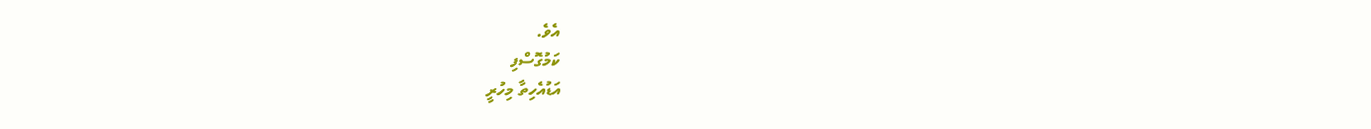އެވެ.
ކަމުގޮސްފި
އަޑުއެހިތާ މިހުރީ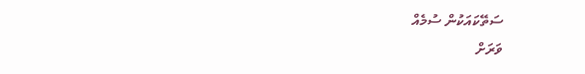ސަތޭކައަކުން ސުމެއް
ވަރަށް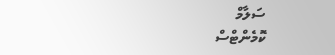ސަލާމް
ކޮމެންޓްސް